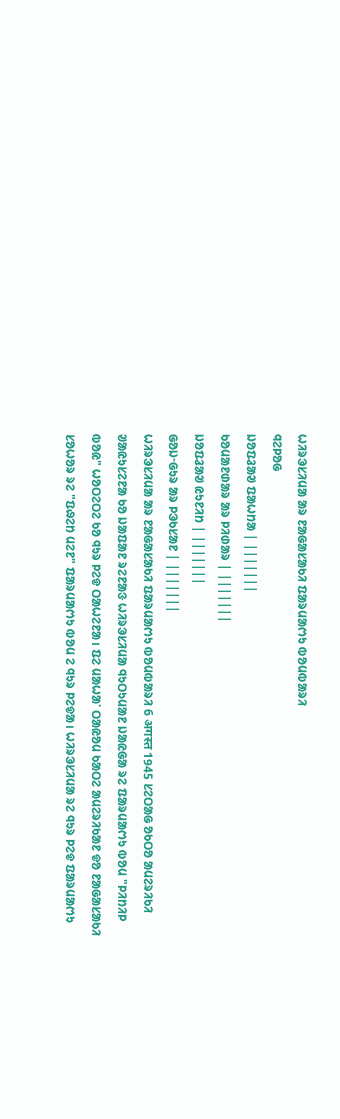ᱦᱤᱨᱳᱥᱤᱢᱟ ᱟᱨ ᱱᱟᱜᱟᱥᱟᱠᱤ ᱯᱟᱨᱢᱟᱬᱩ ᱵᱚᱢᱵᱟᱨᱤ
ᱧᱮᱞᱚᱜ
ᱡᱚᱯᱲᱟᱣ ᱯᱟᱦᱴᱟ | |||||||
ᱠᱚᱢᱟᱱᱰᱟᱨ ᱟᱨ ᱞᱤᱰᱟᱨ | |||||||
ᱡᱚᱯᱲᱟᱣ ᱭᱩᱱᱤᱴ | |||||||
ᱜᱚᱡᱼᱜᱩᱨ ᱟᱨ ᱞᱳᱠᱥᱟᱱ | |||||||
ᱦᱤᱨᱳᱥᱤᱢᱟ ᱟᱨ ᱱᱟᱜᱟᱥᱟᱠᱤ ᱯᱟᱨᱢᱟᱬᱩ ᱵᱚᱢᱵᱟᱨᱤ 6 अगस्त 1945 ᱥᱮᱛᱟᱜ ᱚᱠᱛᱚ ᱟᱢᱮᱨᱤᱠᱤ ᱣᱟᱭᱩᱥᱮᱱᱟ ᱠᱚ ᱡᱟᱯᱟᱱ ᱨᱮᱱᱟᱝ ᱦᱤᱨᱳᱥᱤᱢᱟ ᱧᱩᱛᱩᱢᱟᱱ ᱡᱟᱭᱜᱟ ᱨᱮ ᱯᱟᱨᱢᱟᱬᱩ ᱵᱚᱢ "ᱞᱤᱴᱤᱞ ᱵᱚᱭ" ᱦᱚᱛᱮᱛᱮ ᱠᱚ ᱧᱩᱨ ᱞᱮᱫ ᱛᱟᱦᱮᱱᱟ। ᱯᱮ ᱢᱟᱦᱟᱸ ᱛᱟᱭᱚᱢ ᱠᱟᱛᱮ ᱟᱢᱮᱨᱤᱠᱟᱱ ᱫᱚ ᱱᱟᱜᱟᱥᱟᱠᱤ ᱥᱚᱦᱚᱨ ᱨᱮ "ᱯᱷᱮᱴ ᱢᱮᱱ" ᱯᱟᱨᱢᱟᱬᱩ ᱵᱚᱢ ᱮ ᱧᱩᱨ ᱞᱮᱫᱟ। ᱦᱤᱨᱳᱥᱤᱢᱟ ᱨᱮ ᱧᱩᱨ ᱞᱮᱫ ᱯᱟᱨᱢᱟᱬᱩ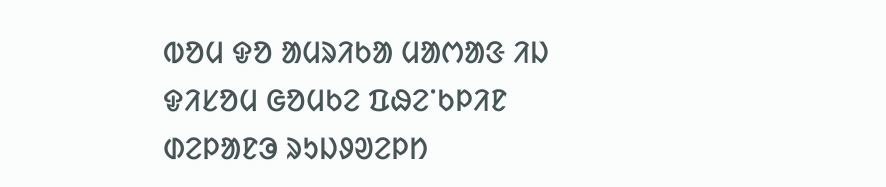ᱵᱚᱢ ᱫᱚ ᱟᱢᱨᱤᱠᱟ ᱢᱟᱬᱟᱝ ᱤᱡ ᱫᱤᱥᱚᱢ ᱜᱚᱢᱠᱮ ᱯᱷᱮᱸᱠᱞᱤᱱ ᱰᱮᱞᱟᱱᱳ ᱨᱩᱡᱽᱣᱮᱞᱴ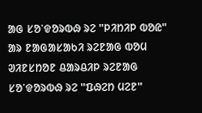ᱟᱜ ᱥᱚᱸᱫᱚᱨᱵᱷ ᱨᱮ "ᱞᱤᱴᱤᱞ ᱵᱚᱭ" ᱟᱨ ᱱᱟᱜᱟᱥᱟᱠᱤ ᱨᱮᱱᱟᱜ ᱵᱚᱢ ᱣᱤᱱᱥᱴᱚᱱ ᱪᱟᱨᱪᱤᱞ ᱨᱮᱱᱟᱜ ᱥᱚᱸᱫᱚᱨᱵᱷ ᱨᱮ "ᱯᱷᱮᱴ ᱢᱮᱱ"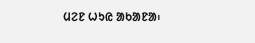ᱢᱮᱱ ᱦᱩᱭ ᱟᱠᱟᱱᱟ᱾